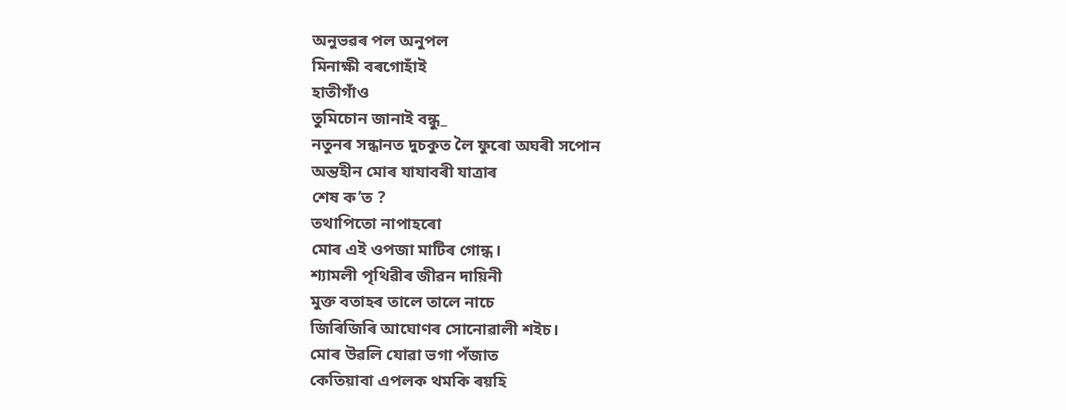অনুভৱৰ পল অনুপল
মিনাক্ষী বৰগোহাঁই
হাতীগাঁও
তুমিচোন জানাই বন্ধু_
নতুনৰ সন্ধানত দুচকুত লৈ ফুৰো অঘৰী সপোন
অন্তহীন মোৰ যাযাবৰী যাত্ৰাৰ
শেষ ক’ত ?
তথাপিতো নাপাহৰো
মোৰ এই ওপজা মাটিৰ গোন্ধ।
শ্যামলী পৃথিৱীৰ জীৱন দায়িনী
মুক্ত বতাহৰ তালে তালে নাচে
জিৰিজিৰি আঘোণৰ সোনোৱালী শইচ।
মোৰ উৱলি যোৱা ভগা পঁজাত
কেতিয়াবা এপলক থমকি ৰয়হি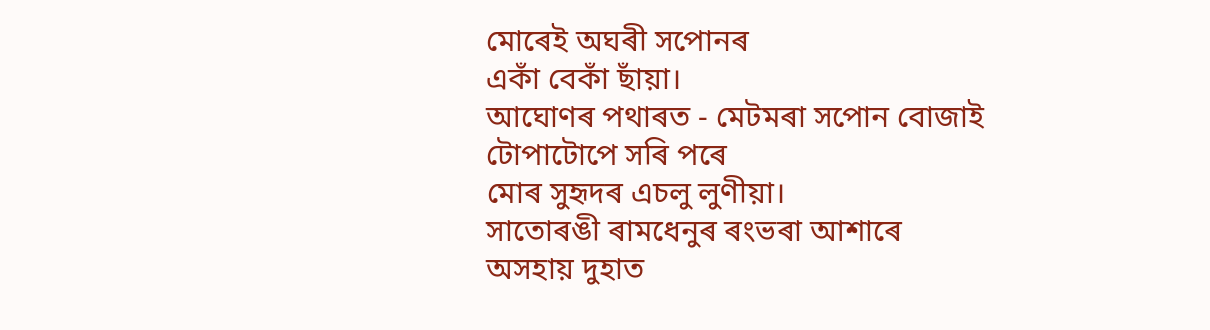মোৰেই অঘৰী সপোনৰ
একাঁ বেকাঁ ছাঁয়া।
আঘোণৰ পথাৰত - মেটমৰা সপোন বোজাই
টোপাটোপে সৰি পৰে
মোৰ সুহৃদৰ এচলু লুণীয়া।
সাতোৰঙী ৰামধেনুৰ ৰংভৰা আশাৰে
অসহায় দুহাত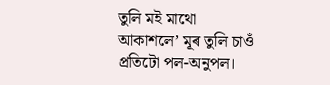তুলি মই মাথো
আকাশলে’ মূৰ তুলি চাওঁ
প্ৰতিটো পল-অনুপল।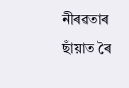নীৰৱতাৰ ছাঁয়াত ৰৈ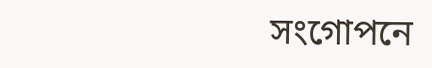সংগোপনে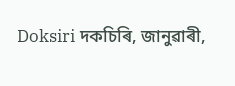Doksiri দকচিৰি, জানুৱাৰী,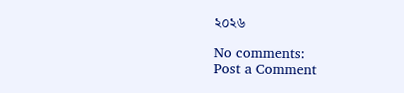২০২৬

No comments:
Post a Comment